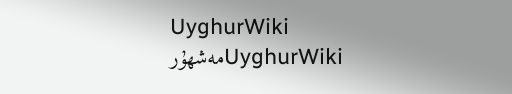UyghurWiki
UyghurWikiمەشھۇر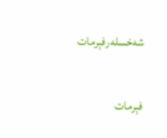شەخسلەرفېرمات

فېرمات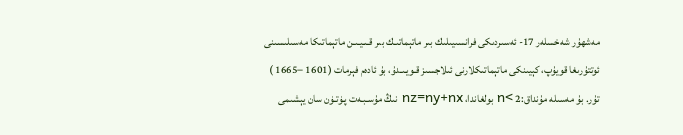مەشھۇر شەخسلەر 17- ئەسىردىكى فرانسىيىلىك بىر ماتېماتىـك بىر قـىـيـىـن ماتېماتىكا مەسىلىسىنى ئوتتۇرىغا قويۇپ، كېيىنكى ماتېماتىكلارنى ئىلاجسىز قـويـىـدۇ، بۇ ئادەم فېرمات (1601 −1665 ) تۇر. بۇ مەسىلە مۇنداق:2 >n بولغاندا، nz=ny+nx نىڭ مۇسـبـەت پـۈتـۈن سان يېشىمى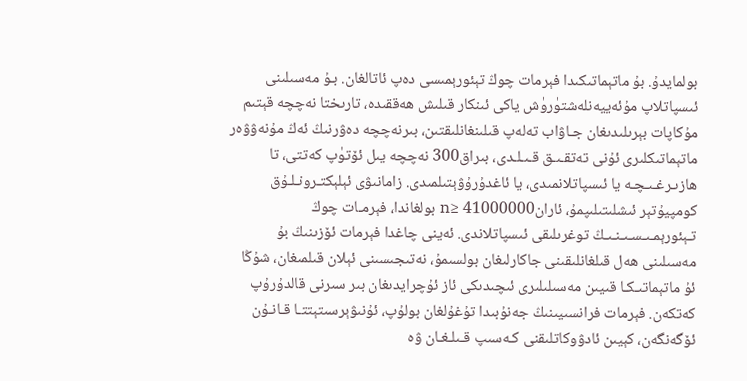بولمايدۇ. بۇ ماتېماتىكىدا فېرمات چوڭ تېئورېمىسى دەپ ئاتالغان. بـۇ مەسىلىنى ئىسپاتلاپ مۇئەييەنلەشتۈرۈش ياكى ئىنكار قىلىش ھەققىدە، تارىختا نەچچە قېتىم مۇكاپات بېرىلىدىغان جـاۋاب تەلەپ قىلىنغانلىقتىن، بىرنەچچە دەۋرنىڭ ئەڭ مۇنەۋۋەر ماتېماتىكلىرى ئۇنى تەتقـىـق قـىـلـدى، بىراق300 نەچچە يىل ئۆتۈپ كەتتى، تا ھازىـرغـىـچـە يا ئىسپاتلانمىدى، يا ئاغدۇرۇۋېتىلمىدى. زامانىۋى ئېلېكتـرونـلـۇق كومپيۇتېر ئىشلىتىلىپمۇ، ئاران41000000 ≤n بولغاندا، فېرمـات چوڭ تـېئورېمـىـسـىـنـىـڭ توغرىلىقى ئىسپاتلاندى. ئەينى چاغدا فېرمات ئۆزىنىڭ بۇ مەسىلىنى ھەل قىلغانلىقىنى جاكارلىغان بولسىمۇ، نەتىجىسىنى ئېلان قىلمىغان، شۇڭا ئۇ ماتېماتىـكـا قىيىن مەسىلىلىرى ئىچىدىكى ئاز ئۇچرايدىغان بىر سىرنى قالدۇرۇپ كەتكەن. فېرمات فرانسىيىنىڭ جەنۇبىدا تۇغۇلغان بولۇپ، ئۇنىۋېرسىتېتتـا قـانـۇن ئۆگەنگەن، كېيىن ئادۋوكاتلىقنى كـەسىپ قـىلـغـان ۋە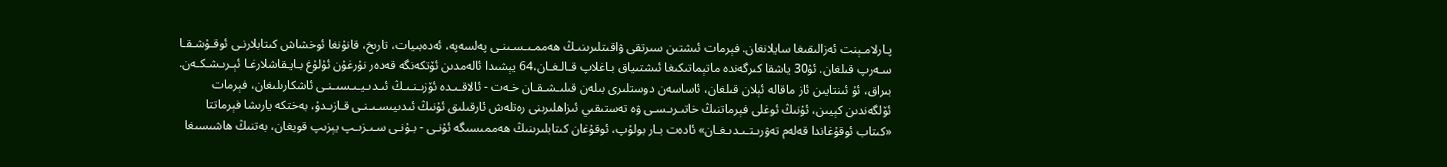پـارلامـېنت ئەزالىقىغا سايلانغان. فېرمات ئىشتىن سىرتقى ۋاقىتلىرىنىـڭ ھەممـىـسـىنـى پەلسەپە، ئەدەبىيات، تارىخ، قانۇنغا ئوخشاش كىتابلارنـى ئوقـۇشـقـا سـەرپ قىلغان. ئۇ30 ياشقا كىرگەندە ماتېماتىكىغا ئىشتىياق بـاغلاپ قـالـغـان،64 يېشىدا ئالەمدىن ئۆتكەنگە قەدەر نۇرغۇن ئۇلۇغ بـايـقاشلارغـا ئېـرىـشـكـەن. بىراق، ئۇ ئىنتايىن ئاز ماقالە ئېلان قىلغان، ئاساسەن دوستلىرى بىلەن قىلىـشـقـان خـەت - ئالاقـىـدە ئۆزىـنـىـڭ ئىـدىـيـىـسىـنـى ئاشكارىلىغان، فېرمات ئۆلگەندىن كېيىن، ئۇنىڭ ئوغلى فېرماتنىڭ خاتىـرىـسـى ۋە تەستىقىي ئىزاھلىرىنى رەتلەش ئارقىلىق ئۇنىڭ ئىدىيىسـىـنـى قـازىـدۇ، بەختكە يارىشا فېرماتتا «كىتاب ئوقۇغاندا قەلەم تەۋرىـتـىـدىـغـان» ئادەت بـار بولۇپ، ئوقۇغان كىتابلىرىنىڭ ھەممىسىگە ئۇنـى - بـۇنـى سـىـزىـپ يېزىپ قويغان، بەتنىڭ ھاشىسىغا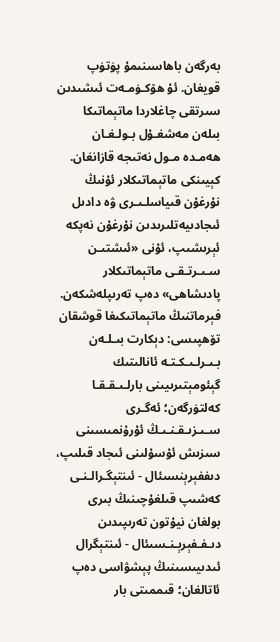بەرگەن باھاسىنىمۇ پۈتۈپ قويغان. ئۇ ھۆكـۈمـەت ئىشىدىن سىرتقى چاغلاردا ماتېماتىكا بىلەن مەشغـۇل بـولـغـان ھەمـدە مـول نەتىجە قازانغان. كېيىنكى ماتېماتىكلار ئۇنىڭ نۇرغۇن قىياسلـىـرى ۋە دادىل ئىجادىيەتلىرىدىن نۇرغۇن نەپكە ئېرىشىپ، ئۇنى «ئىشتىـن سـىـرتـقـى ماتېماتىكلار پادىشاھى» دەپ تەرىپلەشكەن. فېرماتنىڭ ماتېماتىكىغا قوشقان تۆھپىسى: دېكارت بىـلـەن بـىـرلـىـكـتـە ئانالىتىك گېئومېتىرىيىنى بارلـىـقـقـا كەلتۈرگەن؛ ئەگـرى سـىـزىـقـنـىـڭ ئۇرۇنمىسىنى سىزىش ئۇسۇلىنى ئىجاد قىلىپ، دىففېرېنسىئال - ئىنتېگـرالـنـى كەشىپ قىلغۇچىنىڭ بىرى بولغان نيۇتون تەرىپىدىن دىـفـفېرېـنـسىئال - ئىنتېگرال ئىدىيىسىنىڭ پېشۋاسى دەپ ئاتالغان؛ قىممىتى بار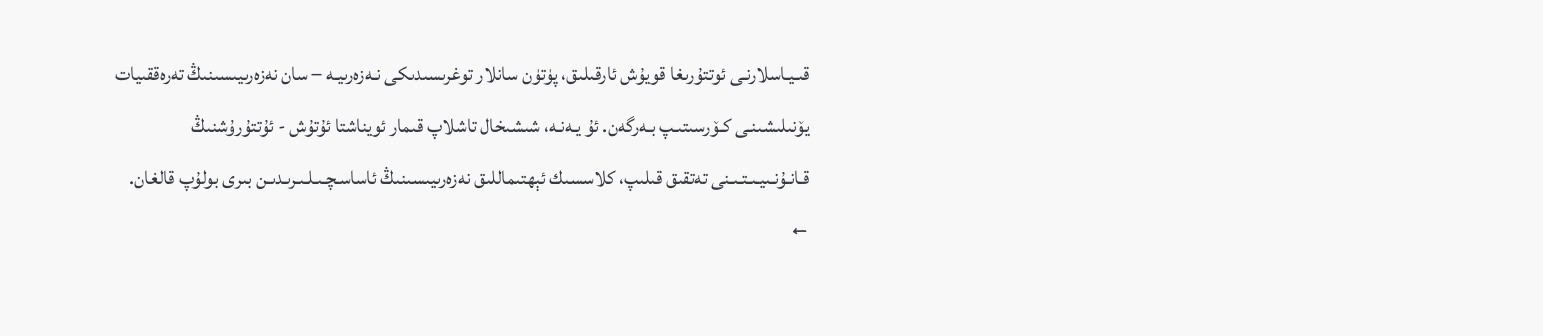قىـيـاسلارنـى ئوتتۇرىغا قويۇش ئارقىلىق، پۈتۈن سانلار توغرىسىدىكى نـەزەرىيـە − سان نەزەرىيىسىنىڭ تەرەققىيات يۆنىلىشىنـى كـۆرسىتىـپ بـەرگەن. ئۇ يـەنـە، شىشىخال تاشلاپ قىمار ئويناشتا ئۇتۇش - ئۇتتۇرۇشنىڭ قـانـۇنـىيـىـتـىـنى تەتقىق قىلىپ، كلاسسىك ئېھتىماللىق نەزەرىيىسىنىڭ ئاساسـچـىـلـىـرىـدىـن بىرى بولۇپ قالغان.
←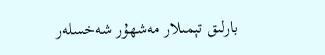بارلىق تېمىلار مەشھۇر شەخسلەر